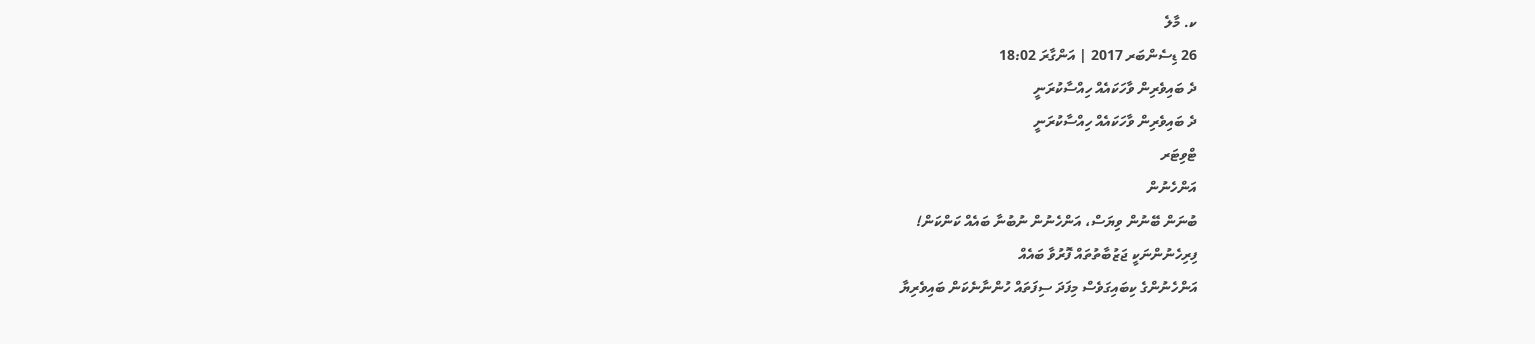ކ. މާލެ
26 ޑިސެންބަރ 2017 | އަންގާރަ 18:02
ދެ ބައިވެރިން ވާހަކައެއް ހިއްސާކުރަނީ
ދެ ބައިވެރިން ވާހަކައެއް ހިއްސާކުރަނީ
ޓްވިޓަރ
އަންހެނުން
ބުނަން ބޭނުން ވިޔަސް، އަންހެނުން ނުބުނާ ބައެއް ކަންކަން!
ފިރިހެނުންނަކީ ޖަޒުބާތުތައް ފޮރުވާ ބައެއް
އަންހެނުންގެ ކިބައިގަވެސް މިފަދަ ސިފަތައް ހުންނާނެކަން ބައިވެރިޔާ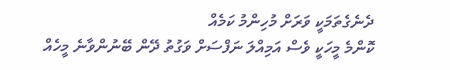ދެނެގެތަމަކީ ވަރަށް މުހިންމު ކަމެއް
ކޮންމެ މީހަކީ ވެސް އަމިއްލަ ނަފްސަށް ވަގުތު ދޭން ބޭނުންވާނެ މީހެއް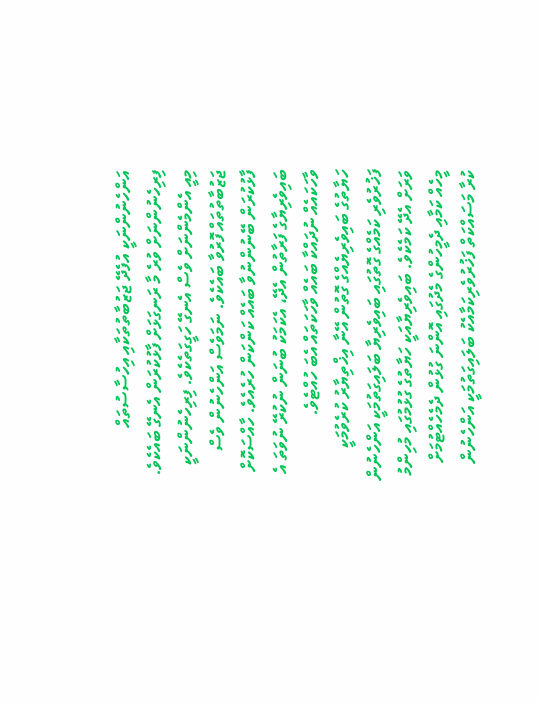އަންހެނުންނަކީ އުފެދޭ ޖަޒުބާތުތަކާއި އިހުސާސުތައް ފިރިހެނުންނަށް ވުރެ މާ ރަނގަޅަށް ފާޅުކުރަން އެނގޭ ބައެކެވެ. މިއީ އެންމެންނަށް ވެސް އެނގޭ ހަގީގަތެކެވެ. ފިރިހެނުންނަކީ ޖަޒުބާތުތައް ފޮރުވާ ބައެކެވެ. ނަމަވެސް އަންހެނުން ވެސް ފާޅުކުރަން ބޭނުންނުވާ ބައެއް ކަންކަން ހުރެއެވެ. ހާއްސަކޮށް ބައިވެރިޔާގެ ފަރާތުން އެދޭ، އެކަމަކު ބުނަން ނުކުރޭ ނުވަތަ އެ ވާހަކައެއް ނުދައްކާ ބައެއް ވާހަކަތައް އެބަ ހުއްޓެވެ.
ހަޔާތުގެ ބައިވެރިޔެއްގެ ގޮތުން އޭނާ އިޚްތިޔާރު ކުރެވުމަކީ ފަޚުރުވެރި ކަމެއްގެ ގޮތުގައި ބައިވެރިޔާ ބަލައިގަތުމަކީ އަންހެނުން ވަރަށް އެދޭ ކަމެކެވެ. ބައިވެރިޔާއަކީ ހަޔާތުގެ ގުޅުމުގައި މުހިންމު މީހެއް ކަމާއި ދެމީހުންގެ މެދުގައި އޮންނަ ގުޅުން ދެމެހެއްޓުމަށް ކުރާ މަސައްކަތް ފަޚުރުވެރިކަމާއެކު ބަލައިގަތުމަކީ އަންހެނުން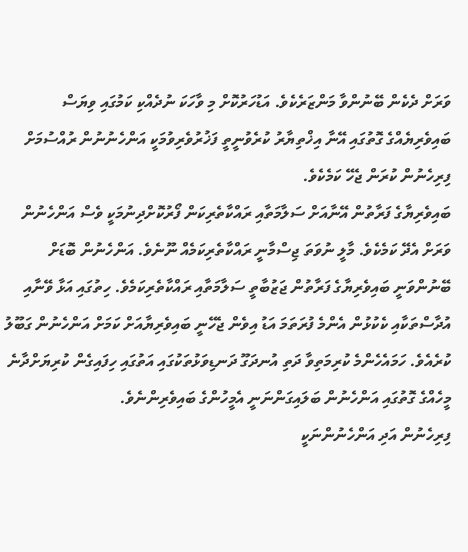ވަރަށް ދެކެން ބޭނުންވާ މަންޒަރެކެވެ. އަޑުހަރުކޮށް މި ވާހަކަ ނުދެއްކި ކަމުގައި ވިޔަސް ބައިވެރިޔެއްގެ ގޮތުގައި އޭނާ އިޚްތިޔާރު ކުރެވުނީތީ ފަޚުރުވެރިވުމަކީ އަންހެނުނުން ރުއްސުމަށް ފިރިހެނުން ކުރަން ޖެހޭ ކަމެކެވެ.
ބައިވެރިޔާގެ ފަރާތުން އޭނާއަށް ސަލާމަތާއި ރައްކާތެރިކަން ފޯރުކޮށްދިނުމަކީ ވެސް އަންހެނުން ވަރަށް އެދޭ ކަމެކެވެ. މާލީ ނުވަތަ ޖިސްމާނީ ރައްކާތެރިކަމެއް ނޫނެވެ. އަންހެނުން ބޮޑަށް ބޭނުންވަނީ ބައިވެރިޔާގެ ފަރާތުން ޖަޒުބާތީ ސަލާމަތާއި ރައްކާތެރިކަމެވެ. ހިތުގައި އަޅާ ވޭނާއި އުދާސްތަކާއި ކެކުޅުން އެންމެ ފުރަތަމަ އަޑު އިވެން ޖެހޭނީ ބައިވެރިޔާއަށް ކަމަށް އަންހެނުން ގަބޫލު ކުރެއެވެ. ހަމައެހެންމެ ކުރިމަތިވާ ދަތި އުނދަގޫ ދަނޑިވަޅުތަކުގައި އަތުގައި ހިފައިގެން ކުރިޔަށްދާނެ މީހެއްގެ ގޮތުގައި އަންހެނުން ބަލައިގަންނަނީ އެމީހުންގެ ބައިވެރިންނެވެ.
ފިރިހެނުން އަދި އަންހެނުންނަކީ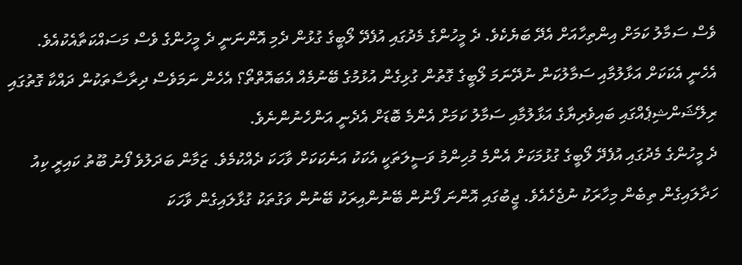ވެސް ސަމާލު ކަމަށް އިންތިހާއަށް އެދޭ ބަޔެކެވެ. ދެ މީހުންގެ މެދުގައި އުފެދޭ ލޯބީގެ ގުޅުން ދެމި އޮންނަނީ ދެ މީހުންގެ ވެސް މަސައްކަތާއެކުއެވެ. އެހެނީ އެކަކަށް އަޅާލުމާއި ސަމާލުކަން ނުދޭނަމަ ލޯބީގެ ގޮތުން ގުޅިގެން އުޅުމުގެ ބޭނުމެއް އެބައޮތްތޯ؟ އެހެން ނަމަވެސް ދިރާސާތަކުން ދައްކާ ގޮތުގައި ރިލޭޝަންޝިޕެއްގައި ބައިވެރިޔާގެ އަޅާލުމާއި ސަމާލު ކަމަށް އެންމެ ބޮޑަށް އެދެނީ އަންހެނުންނެވެ.
ދެ މީހުންގެ މެދުގައި އުފެދޭ ލޯބީގެ ގުޅުމަކަށް އެންމެ މުހިންމު ވަސީލަތަކީ އެކަކު އަނެކަކަށް ވާހަކަ ދެއްކުމެވެ. ޒަމާން ބަދަލުވެ ފޯނު ބޫތު ކައިރީ ކިއު ހަދާލައިގެން ތިބެން މިހާރަކު ނުޖެހެއެވެ. ޖީބުގައި އޮންނަ ފޯނުން ބޭނުންއިރަކު ބޭނުން ވަގުތަކު ގުޅާލައިގެން ވާހަކަ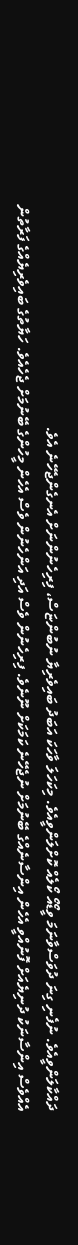ދައްކާލަންވީއެވެ. ނުފެނި ގިނަ ދުވަސްވާނަމަ ވީޑޯއޯ ކޯލެއް ކޮށްލަންވީއެވެ. މިކަހަލަ ވާހަކަ އަބަދު ބައިވެރިޔާ ނުބުންޏަސް، ފިރިހެނުންނަށް އެނގެންޖެހޭނެ އެވެ.
އެއްވެސް އިންސާނަކު ދުނިޔެއަށް ފޮނުއްވީ އެހެން އިންސާނެއްގެ ބޭނުމަށް ނުޖެހޭނެ ކަމަކަށް ނޫނެވެ. ފިރިހެނުން ވެސް އަދި އަންހެނުން ވެސް އެހެން މީހުންގެ ބޭނުމަށް ޖެހެއެވެ. ހަޔާތުގެ ބައިވެރިޔެއްގެ ފަރާތުން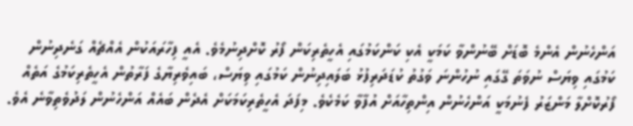އަންހެނުން އެންމެ ބޮޑަށް ބޭނުންވާ ކަމަކީ އެކި ކަންކަމުގައި އެހީތެރިކަން ފޯރު ކޮށްދިނުމެވެ. އެއީ ފިހާރައަކުން އެއްޗެއް ގަނެދިނުން ކަމުގައި ވިޔަސް ނުވަތަ ގޭގައި ނުހުންނަ ވަގުތު ކުޑަދަރިފުޅު ބަލައިދިނުން ކަމުގައި ވިޔަސް، ބައިވެރިޔާގެ ފަރާތުން އެހީތެރިކަމުގެ އަތެއް ފޯރުކޮށްލާ މަންޒަރު ފެނުމަކީ އަންހެނުން އިންތިހާއަށް އުފާވާ ކަމެކެވެ. މިފަދަ އެހީތެރިކަމަކަށް އެދެން ބައެއް އަންހެނުން ލަދުވެތިވާނެ އެވެ.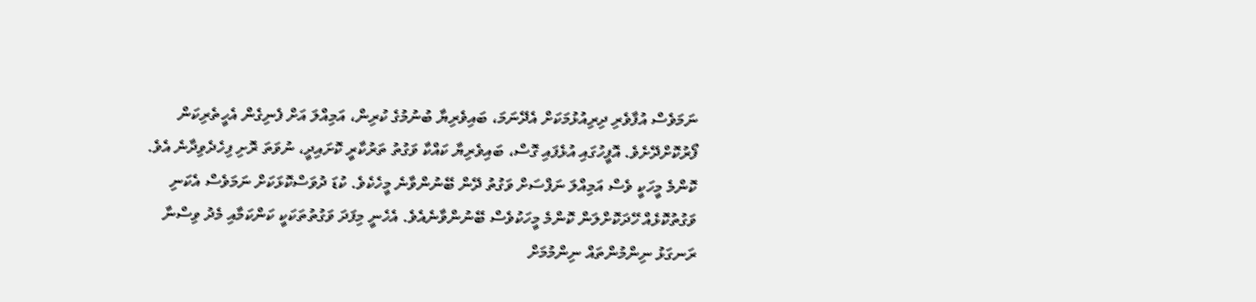ނަމަވެސް އުފާވެރި ދިރިއުޅުމަކަށް އެދޭނަމަ، ބައިވެރިޔާ ބުނުމުގެ ކުރިން، އަމިއްލަ އަށް ފެނިގެން އެހީތެރިކަން ފޯރުކޮށްދޭށެވެ. އޮފީހުގައި އުޅެފައި ގޮސް، ބައިވެރިޔާ ކައްކާ ވަގުތު ތަރުކާރީ ކޮށައިދީ، ނުވަތަ ރޮށި ފިހެދެވިދާނެ އެވެ.
ކޮންމެ މީހަކީ ވެސް އަމިއްލަ ނަފްސަށް ވަގުތު ދޭން ބޭނުންވާނެ މީހެކެވެ. ކުޑަ ދުވަސްކޮޅަކަށް ނަމަވެސް އެކަނި ވަގުތުކޮޅެއް ހޭދަކޮށްލަން ކޮންމެ މީހަކުވެސް ބޭނުންވާނެއެވެ. އެހެނީ މިފަދަ ވަގުތުތަކަކީ ކަންކަމާއި މެދު ވިސްނާ ރަނގަޅު ނިންމުންތައް ނިންމުމަށް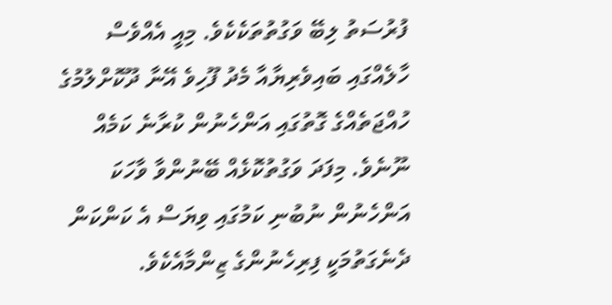ފުރުސަތު ލިބޭ ވަގުތުތަކެކެވެ. މިއީ އެއްވެސް ހާލެއްގައި ބައިވެރިޔާއާ މެދު ފޫހިވެ އޭނާ ދޫކޮށްލުމުގެ ހުއްޖަތެއްގެ ގޮތުގައި އަންހެނުން ކުރާނެ ކަމެއް ނޫނެވެ. މިފަދަ ވަގުތުކޮޅެއް ބޭނުންވާ ވާހަކަ އަންހެނުން ނުބުނި ކަމުގައި ވިޔަސް އެ ކަންކަން ދެނެގަތުމަކީ ފިރިހެނުންގެ ޒިންމާއެކެވެ.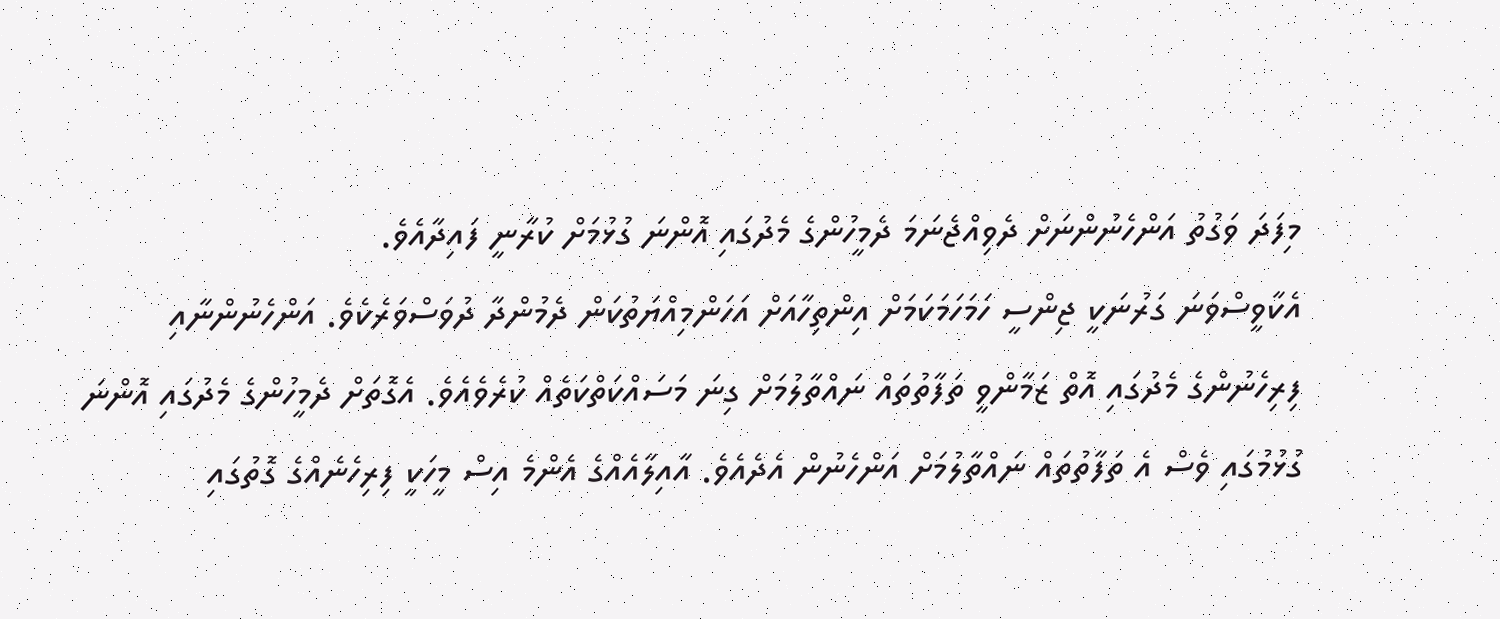މިފަދަ ވަގުތު އަންހެނުންނަށް ދެވިއްޖެނަމަ ދެމީހުންގެ މެދުގައި އޮންނަ ގުޅުމަށް ކުރާނީ ފައިދާއެވެ.
އެކާވީސްވަނަ ގަރުނަކީ ޖިންސީ ހަމަހަމަކަމަށް އިންތިހާއަށް އަހަންމިއްޔަތުކަން ދެމުންދާ ދުވަސްވަރެކެވެ. އަންހެނުންނާއި ފިރިހެނުންގެ މެދުގައި އޮތް ޒަމާންވީ ތަފާތުތައް ނައްތާލުމަށް ގިނަ މަސައްކަތްކަތެއް ކުރެވެއެވެ. އެގޮތަށް ދެމީހުންގެ މެދުގައި އޮންނަ ގުޅުމުގައި ވެސް އެ ތަފާތުތައް ނައްތާލުމަށް އަންހެނުން އެދެއެވެ. އާއިލާއެއްގެ އެންމެ އިސް މީހަކީ ފިރިހެނެއްގެ ގޮތުގައި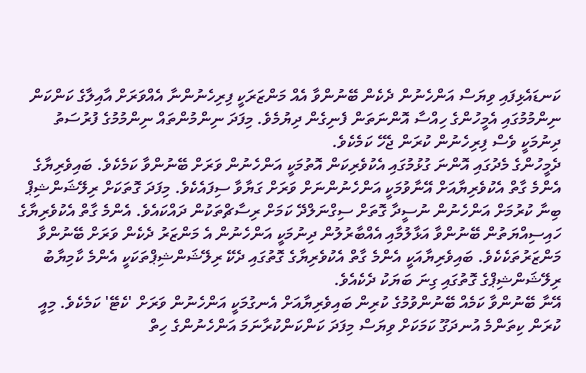ކަނޑައެޅިފައި ވިޔަސް އަންހެނުން ދެކެން ބޭނުންވާ އެއް މަންޒަރަކީ ފިރިހެނުންނާ އެއްވަރަށް އާއިލާގެ ކަންކަން ނިންމުމުގައި އެމީހުންގެ ހިއްސާ އޮންނަތަން ފެނިގެން ދިޔުމެވެ. މިފަދަ ނިންމުންތައް ނިންމުމުގެ ފުރުސަތު ދިނުމަކީ ވެސް ފިރިހެނުން ކުރަން ޖެހޭ ކަމެކެވެ.
ދެމީހުންގެ މެދުގައި އޮންނަ ގުޅުމުގައި އެކުވެރިކަން އޮތުމަކީ އަންހެނުން ވަރަށް ބޭނުންވާ ކަމެކެވެ. ބައިވެރިޔާގެ އެންމެ ގާތް އެކުވެރިޔާއަށް އޭނާވުމަކީ އަންހެނުންނަށް ވަރަށް ގަޔާވާ ސިފައެކެވެ. މިފަދަ ގޮތަކަށް ރިލޭޝަންޝިޕް ބިނާ ކުރުމަށް އަންހެނުން ނުސީދާ ގޮތަށް ސިގްނަލްދޭ ކަމަށް ރިސާޗްތަކުން ދައްކައެވެ. އެންމެ ގާތް އެކުވެރިޔާގެ ހައިސިއްޔަތުން ބޭނުންވާ އަޅާލުމާއި އެއްބާރުލުން ދިނުމަކީ އަންހެނުން އެ މަންޒަރު ދެކެން ވަރަށް ބޭނުންވާ މަންޒަރުތަކެކެވެ. ބައިވެރިޔާއަކީ އެންމެ ގާތް އެކުވެރިޔާގެ ގޮތުގައި ދެކޭ ރިލޭޝަންޝިޕްތަކަކީ އެންމެ ކާމިޔާބު ރިލޭޝަންޝިޕްގެ ގޮތުގައި ގިނަ ބަޔަކު ދެކެއެވެ.
އޭނާ ބޭނުންވާ ކަމެއް ބޭނުންވުމުގެ ކުރިން ބައިވެރިޔާއަށް އެނގުމަކީ އަންހެނުން ވަރަށް 'ކެޓޭ' ކަމެކެވެ. މިއީ ކުރަން ކިތަންމެ އުނދަގޫ ކަމަކަށް ވިޔަސް މިފަދަ ކަންކަންކުރާނަމަ އަންހެނުންގެ ހިތް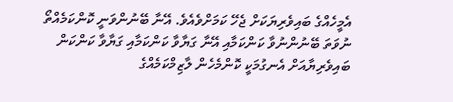އެމީހެއްގެ ބައިވެރިޔަކަށް ޖެހޭ ކަމަށްވެއެވެ. އޭނާ ބޭނުންވަނީ ކޮންކަމެއްތޯ ނުވަތަ ބޭނުންނުވާ ކަންކަމާއި އޭނާ ގަޔާވާ ކަންކަމާއި ގަޔާވާ ކަންކަން ބައިވެރިޔާއަށް އެނގުމަކީ ކޮންމެހެން ލާޒިމްކަމެއްގެ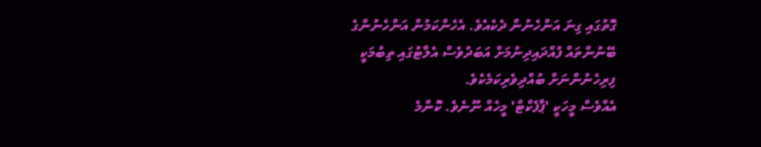ގޮތުގައި ގިނަ އަންހެނުން ދެކެއެވެ. އެހެންކަމުން އަންހެނުންގެ ބޭނުންތައް ފުއްދައިދިނުމަށް އަބަދުވެސް އެލާޓުގައި ތިބުމަކީ ފިރިހެނުންނަށް ބުއްދިވެރިކަމެކެވެ.
އެއްވެސް މީހަކީ 'ޕާފެކްޓް' މީހެއް ނޫނެވެ. ކޮންމެ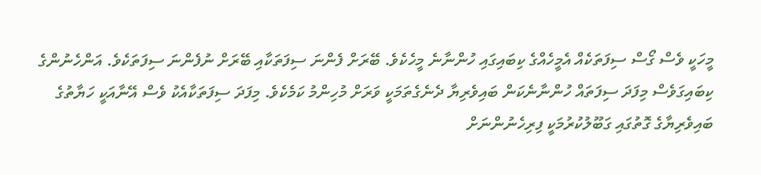މީހަކީ ވެސް ގޯސް ސިފަތަކެއް އެމީހެއްގެ ކިބައިގައި ހުންނާނެ މީހެކެވެ. ބޭރަށް ފެންނަ ސިފަތަކާއި ބޭރަށް ނުފެންނަ ސިފަތަކެވެ. އަންހެނުންގެ ކިބައިގަވެސް މިފަދަ ސިފަތައް ހުންނާނެކަން ބައިވެރިޔާ ދެނެގެތަމަކީ ވަރަށް މުހިންމު ކަމެކެވެ. މިފަދަ ސިފަތަކާއެކު ވެސް އޭނާއަކީ ހަޔާތުގެ ބައިވެރިޔާގެ ގޮތުގައި ގަބޫލުކުރުމަކީ ފިރިހެނުންނަށް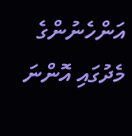އަންހެނުންގެ މެދުގައި އޮންނަ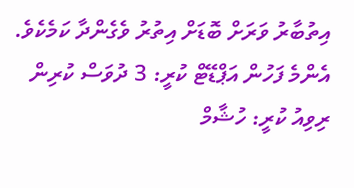އިތުބާރު ވަރަށް ބޮޑަށް އިތުރު ވެގެންދާ ކަމެކެވެ.
އެންމެ ފަހުން އަޕްޑޭޓް ކުރީ: 3 ދުވަސް ކުރިން
ރިވިއު ކުރީ: ހުޝާމް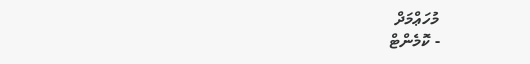މުހަޢްމަދް
- ކޮމެންޓް